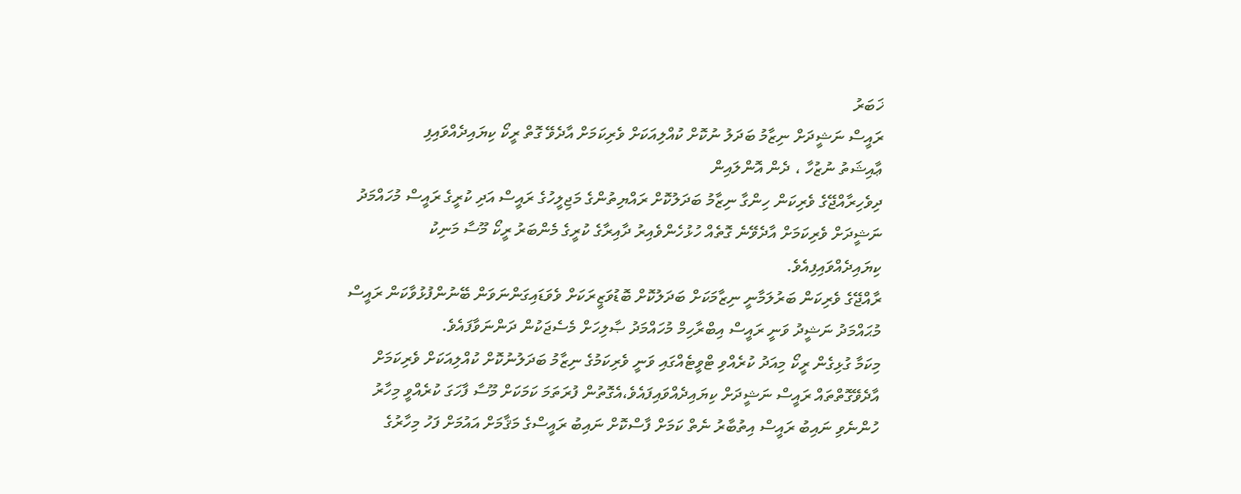ޚަބަރު
ރައީސް ނަޝީދަށް ނިޒާމު ބަދަލު ނުކޮށް ކުއްލިއަކަށް ވެރިކަމަށް އާދެވޭ ގޮތް ރީކޯ ކިޔައިދެއްވައިފި
ޢާއިޝަތު ނުޒުހާ ، ދެން އޮންލައިން
ދިވެހިރާއްޖޭގެ ވެރިކަން ހިންގާ ނިޒާމު ބަދަލުކޮށް ރައްޔިތުންގެ މަޖިލީހުގެ ރައީސް އަދި ކުރީގެ ރައީސް މުހައްމަދު ނަޝީދަށް ވެރިކަމަށް އާދެވޭނެ ގޮތެއް ހުޅުހެންވެއިރު ދާއިރާގެ ކުރީގެ މެންބަރު ރީކޯ މޫސާ މަނިކު ކިޔައިދެއްވައިފިއެވެ.
ރާއްޖޭގެ ވެރިކަން ބަރުލަމާނީ ނިޒާމަކަށް ބަދަލުކޮށް ބޮޑުވަޒީރަކަށް ވެވަޑައިގަންނަވަން ބޭނުންފުޅުވާކަން ރައީސް މުޙައްމަދު ނަޝީދު ވަނީ ރައީސް އިބްރާހިމް މުހައްމަދު ޞާލިހަށް މެސެޖަކުން ދަންނަވާފައެވެ.
މިކަމާ ގުޅިގެން ރީކޯ މިއަދު ކުރެއްވި ޓްވީޓެއްގައި ވަނީ ވެރިކަމުގެ ނިޒާމު ބަދަލުނުކޮށް ކުއްލިއަކަށް ވެރިކަމަށް އާދެވޭގޮތްތައް ރައީސް ނަޝީދަށް ކިޔައިދެއްވައިފައެވެ،އެގޮތުން ފުރަތަމަ ކަމަކަށް މޫސާ ފާހަގަ ކުރެއްވީ މިހާރު ހުންނެވި ނައިބު ރައީސް އިތުބާރު ނެތް ކަމަށް ފާސްކޮށް ނައިބު ރައީސްގެ މަޤާމަށް އައުމަށް ފަހު މިހާރުގެ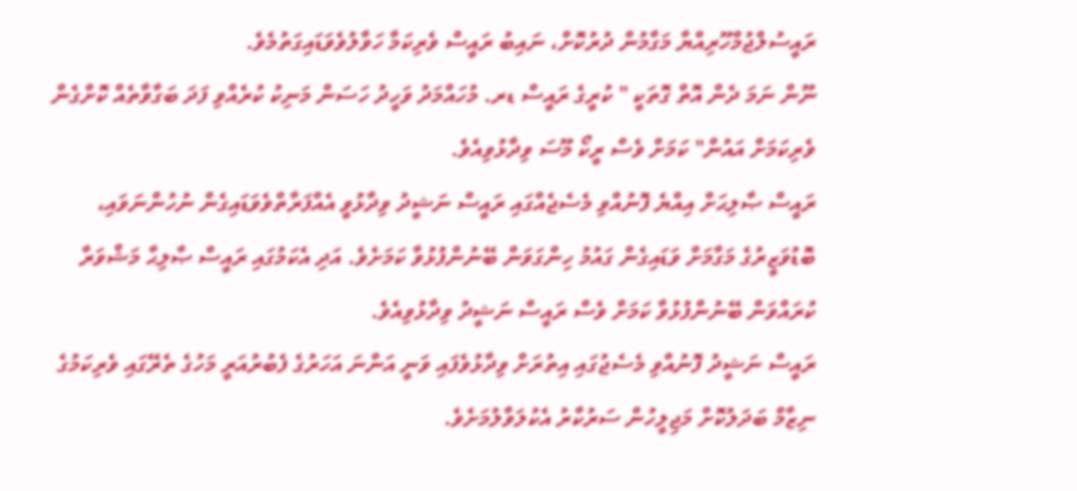ރައީސުލްޖުމްހޫރިއްޔާ މަގާމުން ދުރުކޮށް، ނައިބު ރައީސް ވެރިކަމާ ހަވާލުވެވަޑައިގަތުމެވެ.
ނޫން ނަމަ ދެން އޮތް ގޮތަކީ " ކުރީގެ ރައީސް ޑރ. މުހައްމަދު ވަހީދު ހަސަން މަނިކު ކުރެއްވި ފަދަ ބަގާވާތެއް ކޮށްގެން ވެރިކަމަށް އައުން" ކަމަށް ވެސް ރީކޯ މޫސަ ވިދާޅުވިއެވެ.
ރައީސް ޞާލިޙަށް އިއްޔެ ފޮނުއްވި މެސެޖެއްގައި ރައީސް ނަޝީދު ވިދާޅުވީ އެއްފަރާތްވެވަޑައިގެން ނުހުންނަވައި، ބޮޑުވަޒީރުގެ މަގާމަށް ވަޑައިގެން ގައުމު ހިންގަވަން ބޭނުންފުޅުވާ ކަމަށެވެ. އަދި އެކަމުގައި ރައީސް ޞާލިޙާ މަޝްވަރާ ކުރައްވަން ބޭނުންފުޅުވާ ކަމަށް ވެސް ރައީސް ނަޝީދު ވިދާޅުވިއެވެ.
ރައީސް ނަޝީދު ފޮނުއްވި މެސެޖުގައި އިތުރަށް ވިދާޅުވެފައި ވަނީ އަންނަ އަހަރުގެ ފެބުރުއަރީ މަހުގެ ތެރޭގައި ވެރިކަމުގެ ނިޒާމް ބަދަލުކޮށް މަޖިލީހުން ސަރުކާރު އެކުލަވާލުމަށެވެ.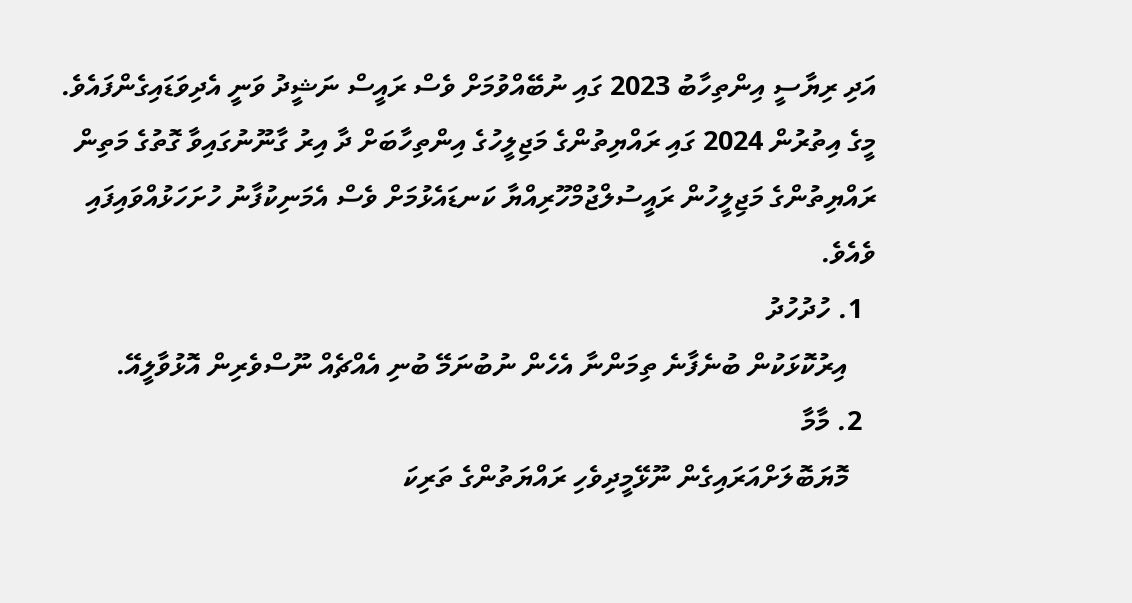އަދި ރިޔާސީ އިންތިހާބު 2023 ގައި ނުބޭއްވުމަށް ވެސް ރައީސް ނަޝީދު ވަނީ އެދިވަޑައިގެންފައެވެ.
މީގެ އިތުރުން 2024 ގައި ރައްޔިތުންގެ މަޖިލީހުގެ އިންތިހާބަށް ދާ އިރު ގާނޫނުގައިވާ ގޮތުގެ މަތިން ރައްޔިތުންގެ މަޖިލީހުން ރައީސުލްޖުމްހޫރިއްޔާ ކަނޑައެޅުމަށް ވެސް އެމަނިކުފާނު ހުށަހަޅުއްވައިފައި ވެއެވެ.
  1. ހުދުހުދު
    އިރުކޮޅަކުން ބުނެފާނެ ތިމަންނާ އެހެން ނުބުނަމޭ ބުނި އެއްޗެއް ނޫސްވެރިން އޮޅުވާލީއޭ.
  2. މާމާ
    މޮޔަބޮލަށްއަރައިގެން ނޫޅޭމީދިވެހި ރައްޔަތުންގެ ތަރިކަ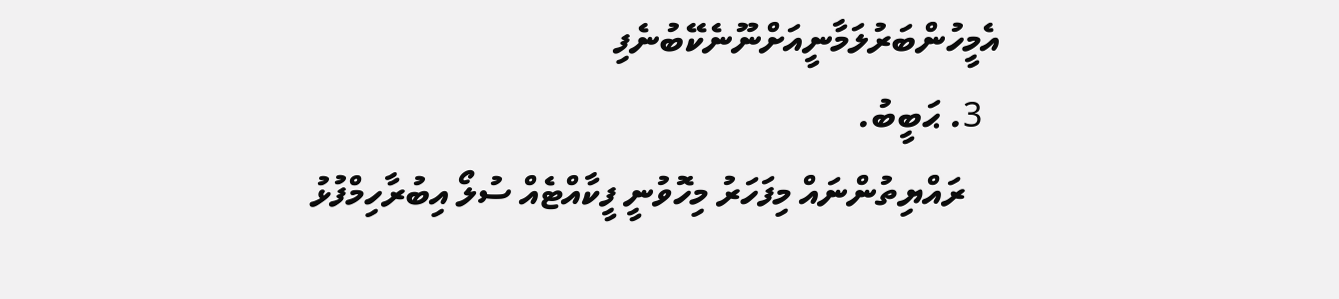އެމީހުންބަރުލަމާނީއަށްނޫނެކޭބުނެފި
  3. ޙަބީބު.
    ރައްޔިތުންނައް މިފަހަރު މިހޮވުނީ ފީކާއްޓެއް ސުލޯ އިބުރާހިމްފުޅު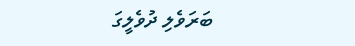ބަރަވެލި ދުވެލީގަ